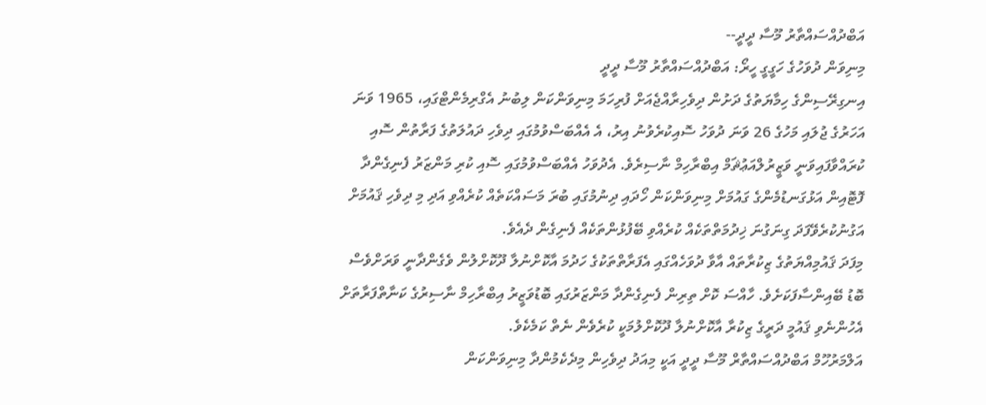އަބްދުއްސައްތާރު މޫސާ ދީދީ--
މިނިވަން ދުވަހުގެ ހަގީގީ ހީރޯ: އަބްދުއްސައްތާރު މޫސާ ދީދީ
އިނގިރޭސިންގެ ހިމާޔަތުގެ ދަށުން ދިވެހިރާއްޖެއަށް ފުރިހަމަ މިނިވަންކަން ލިބުނު އެގްރިމެންޓްގައި، 1965 ވަނަ އަހަރުގެ ޖުލައި މަހުގެ 26 ވަނަ ދުވަހު ސޮއިކުރެވުނު އިރު، އެ އެއްބަސްވުމުގައި ދިވެހި ދައުލަތުގެ ފަރާތުން ސޮއި ކުރައްވާފައިވަނީ ވަޒީރުލްއަޢުޘަމް އިބްރާހިމް ނާސިރެވެ. އެދުވަހު އެއްބަސްވުމުގައި ސޮއި ކުރި މަންޒަރު ފެނިގެންދާ ފޮޓޮއިން އަޅުގަނޑުމެންގެ ގައުމަށް މިނިވަންކަން ހޯދައި ދިނުމުގައި ބުރަ މަސައްކަތެއް ކުރެއްވި އަދި މި ދިވެހި ޤައުމަށް އަގުނުކުރެވޭފަދަ ގިނަގުނަ ޚިދުމަތްތަކެއް ކުރެއްވި ބޭފުޅުންތަކެއް ފެނިގެން ދެއެވެ.
މިފަދަ ޤައުމިއްޔަތުގެ ޒިކުރާތައް އާވާ ދުވަހެއްގައި އެފަރާތްތަކުގެ ހަދުމަ އާކޮށްނުލާ ދޫކޮށްލުން ވެގެންދާނީ ވަރަށްވެސް ބޮޑު ބޭއިންސާފަކަށެވެ. ހާއްސަ ކޮށް ތިރިން ފެނިގެންދާ މަންޒަރުގައި ބޮޑުވަޒީރު އިބްރާހިމް ނާސިރުގެ ކަނާތްފަރާތަށް އެހުންނެވި ޤައުމީ ދަރީގެ ޒިކުރާ އާކޮށްނުލާ ދޫކޮށްލުމަކީ ކުރެވެން ނެތް ކަމެކެވެ.
އަލްމަރުހޫމް އަބްދުއްސައްތާރް މޫސާ ދީދީ އަކީ މިއަދު ދިވެހިން މިދެކެމުންދާ މިނިވަންކަން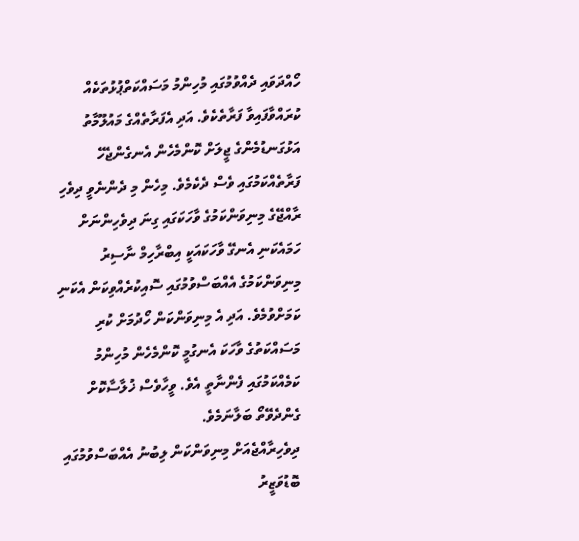ހޯއްދަވައި ދެއްވުމުގައި މުހިންމު މަސައްކަތްޕުޅުތަކެއް ކުރައްވާފައިވާ ފަރާތެކެވެ. އަދި އެފަރާތެއްގެ މައުލޫމާތު އަޅުގަނޑުމެންގެ ޖީލަށް ކޮންމެހެން އެނގެންޖެހޭ ފަރާތެއްކަމުގައި ވެސް ދެކެމެވެ. މިހެން މި ދެންނެވީ ދިވެހި ރާއްޖޭގެ މިނިވަންކަމުގެ ވާހަކަގައި ގިނަ ދިވެހިންނަށް ހަމައެކަނި އެނގޭ ވާހަކައަކީ އިބްރާހިމް ނާސިރު މިނިވަންކަމުގެ އެއްބަސްވުމުގައި ސޮއިކުރެއްވިކަން އެކަނި ކަމަށްވުމެވެ. އަދި އެ މިނިވަންކަން ހޯދުމަށް ކުރި މަސައްކަތުގެ ވާހަކަ އެނގުމީ ކޮންމެހެން މުހިންމު ކަމެއްކަމުގައި ފެންނާތީ އެވެ. ވީހާވެސް ޚުލާސާކޮށް ގެންދެވޭތޯ ބަލާނަމެވެ.
ދިވެހިރާއްޖެއަށް މިނިވަންކަން ލިބުނު އެއްބަސްވުމުގައި ބޮޑުވަޒީރު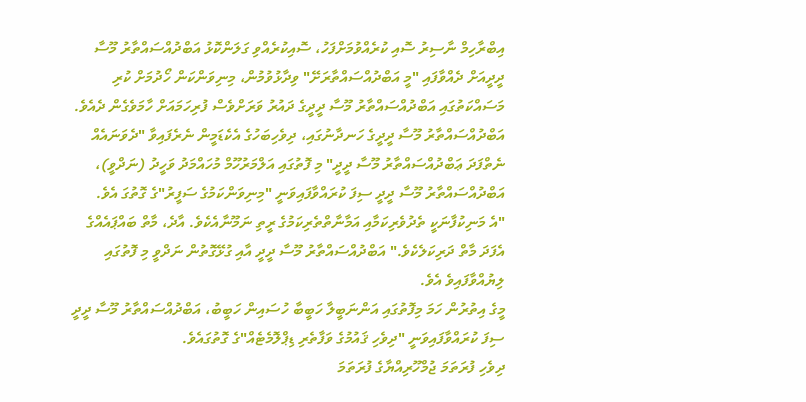އިބްރާހިމް ނާސިރު ސޮއި ކުރެއްވުމަށްފަހު، ސޮއިކުރެއްވި ގަލަންކޮޅު އަބްދުއްސައްތާރު މޫސާ ދީދީއަށް ދެއްވާފައި "މީ އަބްދުއްސައްތާރަށޭ" ވިދާޅުވުމުން، މިނިވަންކަން ހޯދުމަށް ކުރި މަސައްކަތުގައި އަބްދުއްސައްތާރު މޫސާ ދީދީގެ ދައުރު ވަރަށްވެސް ފުރިހަމައަށް ހާމަވެގެން ދެއެވެ.
އަބްދުއްސައްތާރު މޫސާ ދީދީގެ ހަނދާނުގައި، ދިވެހިބަހުގެ އެކެޑަމީން ނެރެފައިވާ "ދެވަނައެއް ނެތްފަދަ ޢަބްދުއްސައްތާރު މޫސާ ދީދީ" މި ފޮތުގައި އަލްމަރުހޫމް މުހައްމަދު ވަހީދު (ނަދްވީ)، އަބްދުއްސައްތާރު މޫސާ ދީދީ ސިފަ ކުރައްވާފައިވަނީ "މިނިވަންކަމުގެ ސަފީރު"ގެ ގޮތުގަ އެވެ.
"އެ މަނިކުފާނަކީ ތެދުވެރިކަމާއި އަމާނާތްތެރިކަމުގެ ރީތި ނަމޫނާއެކެވެ. އާދެ، މާތް ބައްޕައެއްގެ އެފަދަ މާތް ދަރިކަލެކެވެ." އަބްދުއްސައްތާރު މޫސާ ދީދީ އާއި ގުޅޭގޮތުން ނަދްވީ މި ފޮތުގައި ލިޔުއްވާފައިވެ އެވެ.
މީގެ އިތުރުން ހަމަ މިފޮތުގައި އަންނަބީލާ ހަބީބާ ހުސައިން ހަބީބު، އަބްދުއްސައްތާރު މޫސާ ދީދީ ސިފަ ކުރައްވާފައިވަނީ "ދިވެހި ޤައުމުގެ ވަފާތެރި ޑިޕްލޮމެޓެއް"ގެ ގޮތުގައެވެ.
ދިވެހި ފުރަތަމަ ޖުމްހޫރިއްޔާގެ ފުރަތަމަ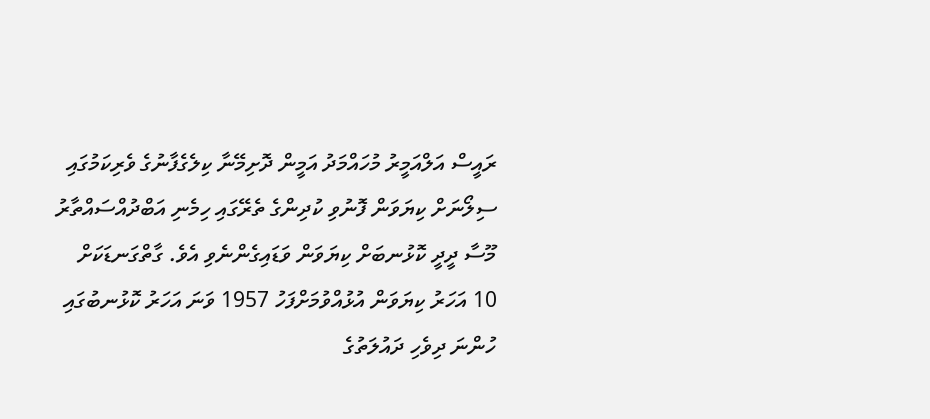ރައީސް އަލްއަމީރު މުހައްމަދު އަމީން ދޮށިމޭނާ ކިލެގެފާނުގެ ވެރިކަމުގައި ސިލޯނަށް ކިޔަވަން ފޮނުވި ކުދިންގެ ތެރޭގައި ހިމެނި އަބްދުއްސައްތާރު މޫސާ ދީދީ ކޮޅުނބަށް ކިޔަވަން ވަޑައިގެންނެވި އެވެ. ގާތްގަނޑަކަށް 10 އަހަރު ކިޔަވަން އުޅުއްވުމަށްފަހު 1957 ވަނަ އަހަރު ކޮޅުނބުގައި ހުންނަ ދިވެހި ދައުލަތުގެ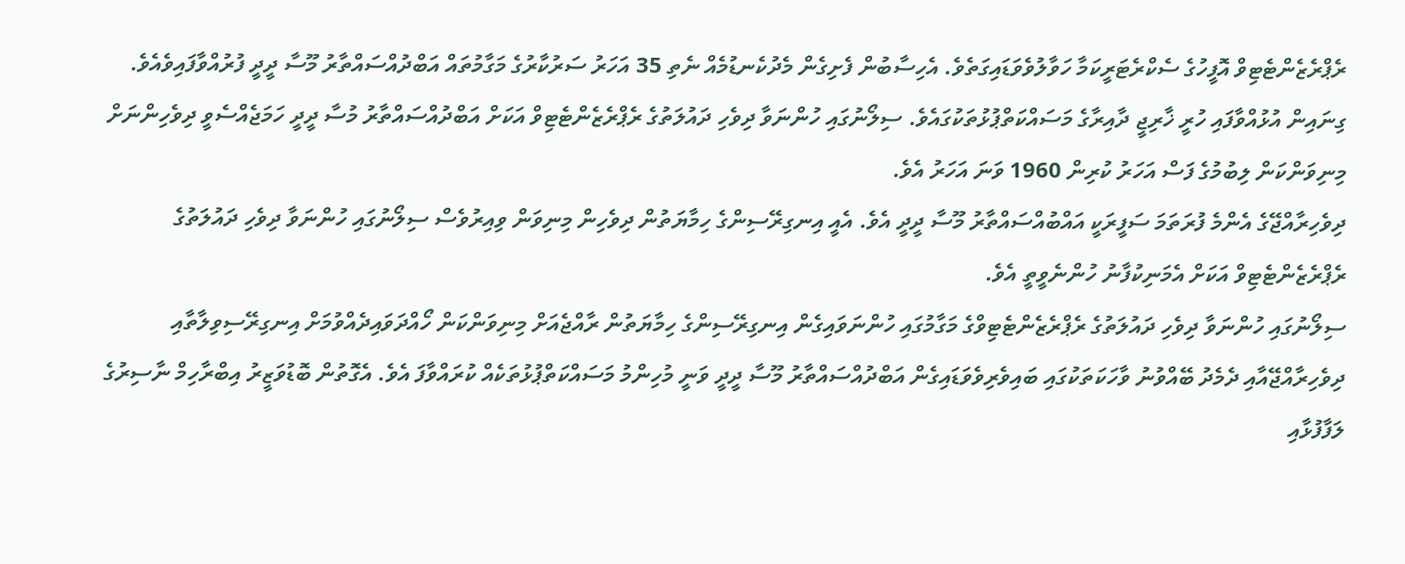ރެޕްރެޒެންޓެޓިވް އޮފީހުގެ ސެކްރެޓަރީކަމާ ހަވާލުވެވަޑައިގަތެވެ. އެހިސާބުން ފެށިގެން މެދުކެނޑުމެއް ނެތި 35 އަހަރު ސަރުކާރުގެ މަގާމުތައް އަބްދުއްސައްތާރު މޫސާ ދީދީ ފުރުއްވާފައިވެއެވެ.
ގިނައިން އުޅުއްވާފައި ހުރީ ޚާރިޖީ ދާއިރާގެ މަސައްކަތްޕުޅުތަކުގައެވެ. ސިލޯނުގައި ހުންނަވާ ދިވެހި ދައުލަތުގެ ރެޕްރެޒެންޓެޓިވް އަކަށް އަބްދުއްސައްތާރު މުސާ ދީދީ ހަމަޖެއްސެވީ ދިވެހިންނަށް މިނިވަންކަން ލިބުމުގެ ފަސް އަހަރު ކުރިން 1960 ވަނަ އަހަރު އެވެ.
ދިވެހިރާއްޖޭގެ އެންމެ ފުރަތަމަ ސަފީރަކީ އައްބުއްސައްތާރު މޫސާ ދީދީ އެވެ. އެއީ އިނގިރޭސިންގެ ހިމާޔަތުން ދިވެހިން މިނިވަން ވިއިރުވެސް ސިލޯނުގައި ހުންނަވާ ދިވެހި ދައުލަތުގެ ރެޕްރެޒެންޓެޓިވް އަކަށް އެމަނިކުފާނު ހުންނެވީތީ އެވެ.
ސިލޯނުގައި ހުންނަވާ ދިވެހި ދައުލަތުގެ ރެޕްރެޒެންޓެޓިވްގެ މަގާމުގައި ހުންނަވައިގެން އިނގިރޭސިންގެ ހިމާޔަތުން ރާއްޖެއަށް މިނިވަންކަން ހޯއްދަވައިދެއްވުމަށް އިނގިރޭސިވިލާތާއި ދިވެހިރާއްޖޭއާއި ދެމެދު ބޭއްވުނު ވާހަކަތަކުގައި ބައިވެރިވެވަޑައިގެން އަބްދުއްސައްތާރު މޫސާ ދީދީ ވަނީ މުހިންމު މަސައްކަތްޕުޅުތަކެއް ކުރައްވާފަ އެވެ. އެގޮތުން ބޮޑުވަޒީރު އިބްރާހިމް ނާސިރުގެ ލަފާފުޅާއި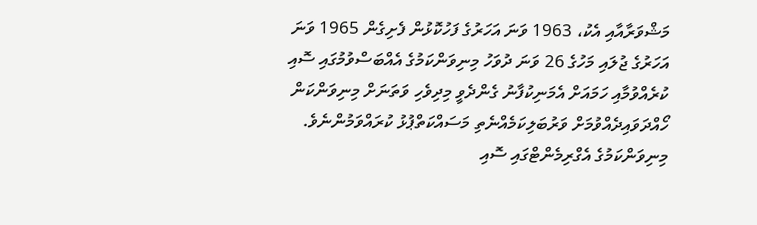މަޝްވަރާއާއި އެކު، 1963 ވަނަ އަހަރުގެ ފަހުކޮޅުން ފެށިގެން 1965 ވަނަ އަހަރުގެ ޖުލައި މަހުގެ 26 ވަނަ ދުވަހު މިނިވަންކަމުގެ އެއްބަސްވުމުގައި ސޮއި ކުރެއްވުމާއި ހަމައަށް އެމަނިކުފާނު ގެންދެވީ މިދިވެހި ވަތަނަށް މިނިވަންކަން ހޯއްދަވައިދެއްވުމަށް ވަރުބަލިކަމެއްނެތި މަސައްކަތްޕުޅު ކުރައްވަމުންނެވެ.
މިނިވަންކަމުގެ އެގްރިމެންޓްގައި ސޮއި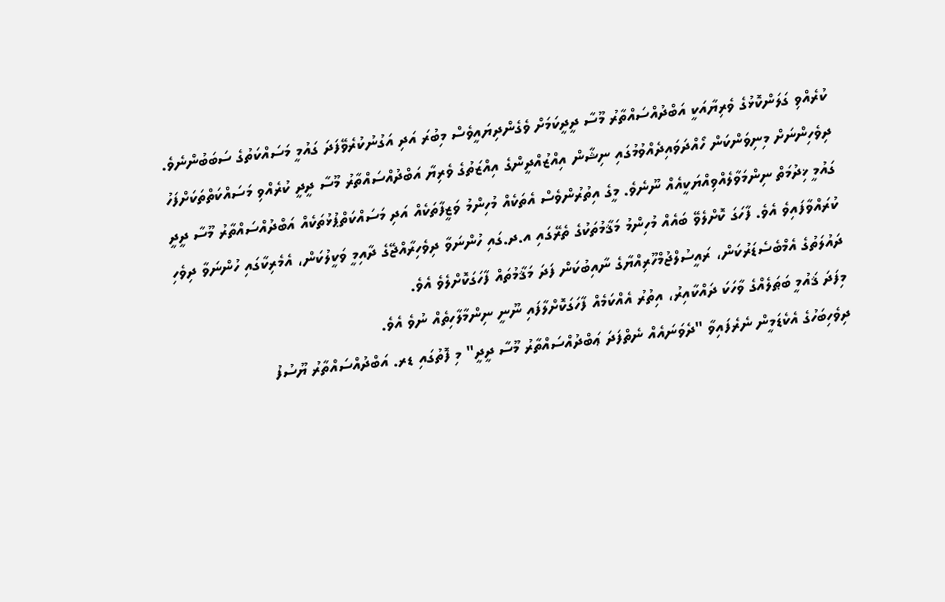ކުރެއްވި ގަލަންކޮޅުގެ ވެރިޔާއަކީ އަބްދުއްސައްތާރު މޫސާ ދީދީކަމަށް ވެގެންދިޔައީވެސް މިބުރަ އަދި އަގުނުކުރެވޭފަދަ ގައުމީ މަސައްކަތުގެ ސަބަބުންނެވެ.
ދިވެހިންނަށް މިނިވަންކަން ހޯއްދަވައިދެއްވުމުގައި ނިޝާން އިއްޒުއްދީންގެ އިއްޒަތުގެ ވެރިޔާ އަބްދުއްސައްތާރު މޫސާ ދީދީ ކުރެއްވި މަސައްކަތްތަކަށްފަހު ގައުމީ ޚިދުމަތް ނިންމަވާލެއްވިއްޔަކީއެއް ނޫނެވެ. މީގެ އިތުރުންވެސް އެތަކެއް މުހިންމު ވަޒީފާތަކެއް އަދި މަސައްކަތްޕުޅުތަކެއް އަބްދުއްސައްތާރު މޫސާ ދީދީ ކުރައްވާފައިވެ އެވެ. ފާހަގަ ކޮށްލެވޭ ބައެއް މުހިންމު މަޤާމުތަކުގެ ތެރޭގައި އ.ދ.ގައި ހުންނަވާ ދިވެހިރާއްޖޭގެ ދާއިމީ ވަކީލުކަން، އެމެރިކާގައި ހުންނަވާ ދިވެހި ދައުލަތުގެ އެމްބެސެޑަރުކަން، ރައީސުލްޖުމްހޫރިއްޔާގެ ނާއިބުކަން ފަދަ މަޤާމުތައް ފާހަގަކޮށްލެވެ އެވެ.
މިފަދަ ޤައުމީ ބަޠަލެއްގެ ވާހަކަ ދައްކާއިރު، އިތުރު އެއްކަމެއް ފާހަގަކޮށްލާފައި ނޫނީ ނިންމާލާހިތެއް ނުވެ އެވެ.
ދިވެހިބަހުގެ އެކެޑަމީން ނެރެފައިވާ "ދެވަނައެއް ނެތްފަދަ ޢަބްދުއްސައްތާރު މޫސާ ދީދީ" މި ފޮތުގައި ޑރ. އަބްދުއްސައްތާރު ޔޫސުފު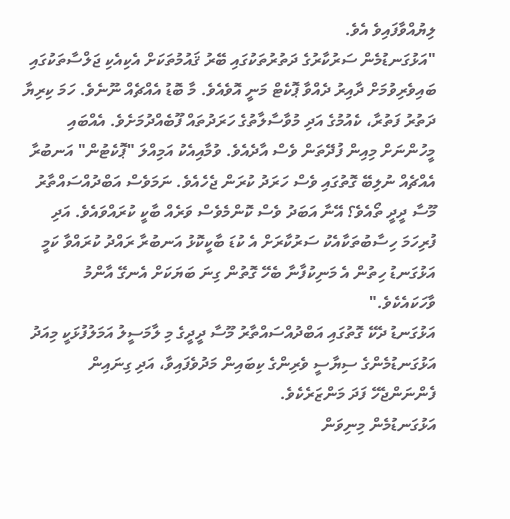ލިޔުއްވާފައިވެ އެވެ.
"އަޅުގަނޑުމެން ސަރުކާރުގެ ދަތުރުތަކުގައި ބޭރު ޤައުމުތަކަށް އެކިއެކި ޖަލްސާތަކުގައި ބައިވެރިވުމަށް ދާއިރު ދެއްވާ ޕޮކެޓް މަނީ އޮވެއެވެ. މާ ބޮޑު އެއްޗެއް ނޫނެވެ. ހަމަ ކިރިޔާ ދަތުރު ފަތުރާ، ކެއުމުގެ އަދި މުވާސާލާތުގެ ހަރަދުތައް ފޫބެއްދުމަށެވެ. އެއްބައި މީހުންނަށް މިއިން ފުދޭތަން ވެސް އާދެއެވެ. ވުމާއިއެކު އަމިއްލަ "ޕޮކެޓުން" އަނބުރާ އެއްޗެއް ނުލިބޭ ގޮތުގައި ވެސް ހަރަދު ކުރަން ޖެހެއެވެ. ނަމަވެސް އަބްދުއްސައްތާރު މޫސާ ދީދީ ތޯއެވެ؟ އޭނާ އަބަދު ވެސް ކޮންމެވެސް ވަރެއް ބާކީ ކުރައްވައެވެ. އަދި ފުރިހަމަ ހިސާބުތަކާއެކު ސަރުކާރަށް އެ ކުޑަ ބާކީކޮޅު އަނބުރާ ރައްދު ކުރައްވާ ކަމީ އަޅުގަނޑު ހިތުން އެ މަނިކުފާނާ ބެހޭ ގޮތުން ގިނަ ބަޔަކަށް އެނގޭ އާންމު ވާހަކައެކެވެ."
އަޅުގަނޑު ދެކޭ ގޮތުގައި އަބްދުއްސައްތާރު މޫސާ ދީދީގެ މި ލާމަސީލު އަމަލުފުޅަކީ މިއަދު އަޅުގަނޑުމެންގެ ސިޔާސީ ވެރިންގެ ކިބައިން މަދުވެފައިވާ، އަދި ގިނައިން ފެންނަންޖެހޭ ފަދަ މަންޒަރެކެވެ.
އަޅުގަނޑުމެން މިނިވަން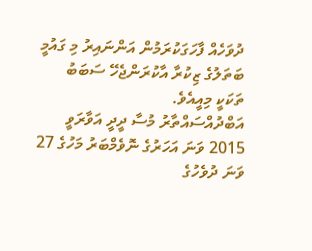ދުވަހެއް ފާހަގަކުރަމުން އަންނައިރު މި ގައުމީ ބަތަލުގެ ޒިކުރާ އާކުރަންޖެހޭ ސަބަބު ތަކަކީ މިއީއެވެ.
އަބްދުއްސައްތާރު މުސާ ދީދީ އަވާރަވީ 2015 ވަނަ އަހަރުގެ ނޮވެމްބަރު މަހުގެ 27 ވަނަ ދުވެހުގެ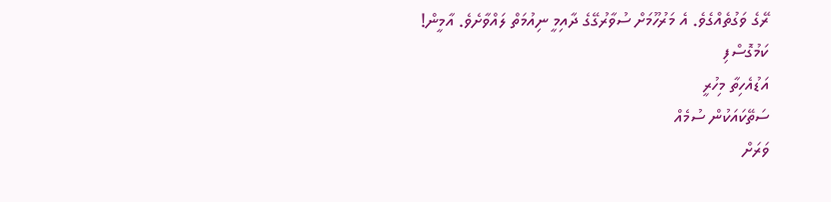ރޭގެ ވަގުތެއްގެވެ. އެ މަރުހޫމަށް ސުވާރުގޭގެ ދާއިމީ ނިއުމަތް ލައްވާށެވެ. އާމީން!
ކަމުގޮސްފި
އަޑުއެހިތާ މިހުރީ
ސަތޭކައަކުން ސުމެއް
ވަރަށް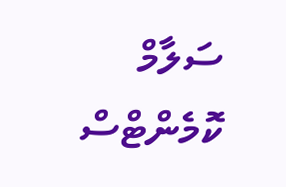ސަލާމް
ކޮމެންޓްސް